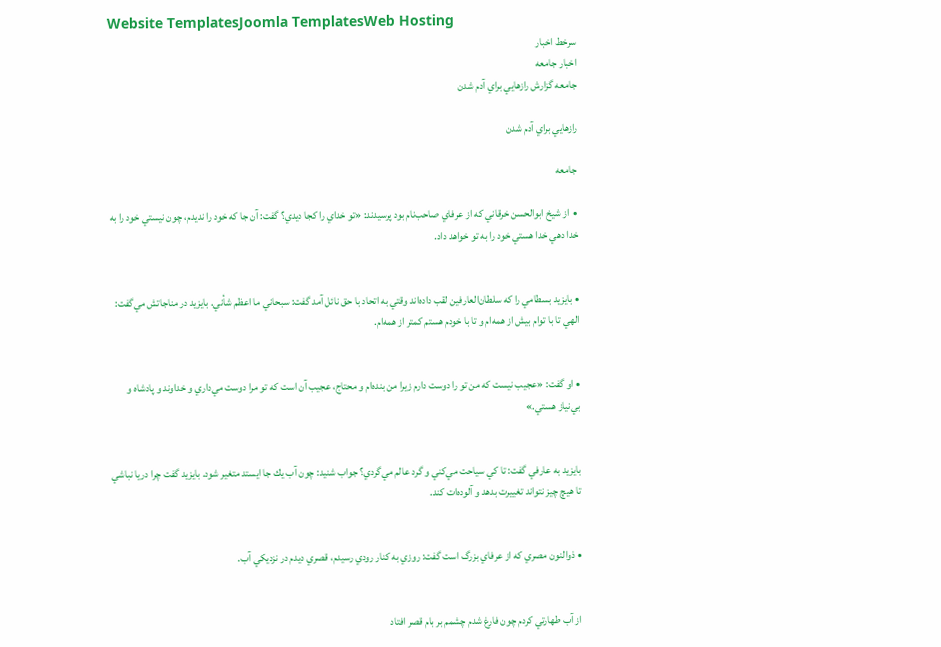Website TemplatesJoomla TemplatesWeb Hosting
سرخط اخبار
اخبار جامعه
جامعه گزارش رازهايي براي آدم شدن

رازهايي براي آدم شدن

جامعه

•  از شيخ ابوالحسن خرقاني كه از عرفاي صاحب‌نام بود پرسيدند: «تو خداي را كجا ديدي؟ گفت: آن جا كه خود را نديدم، چون نيستي خود را به خدا دهي خدا هستي خود را به تو خواهد داد.


• بايزيد بسطامي را كه سلطان‌العارفين لقب داده‌اند وقتي به اتحاد با حق نائل آمد گفت: سبحاني ما اعظم شأني. بايزيد در مناجاتش مي‌گفت: الهي تا با توام بيش از همه‌ام و تا با خودم هستم كمتر از همه‌ام.


• او گفت: «عجيب نيست كه من تو را دوست دارم زيرا من بنده‌ام و محتاج، عجيب آن است كه تو مرا دوست مي‌داري و خداوند و پادشاه و بي‌نياز هستي.»


بايزيد به عارفي گفت: تا كي سياحت مي‌كني و گرد عالم مي‌گردي؟ جواب شنيد: چون آب يك جا ايستد متغير شود. بايزيد گفت چرا دريا نباشي تا هيچ چيز نتواند تغييرت بدهد و آلوده‌ات كند.


• ذوالنون مصري كه از عرفاي بزرگ است گفت: روزي به كنار رودي رسيدم، قصري ديدم در نزديكي آب.


از آب طهارتي كردم چون فارغ شدم چشمم بر بام قصر افتاد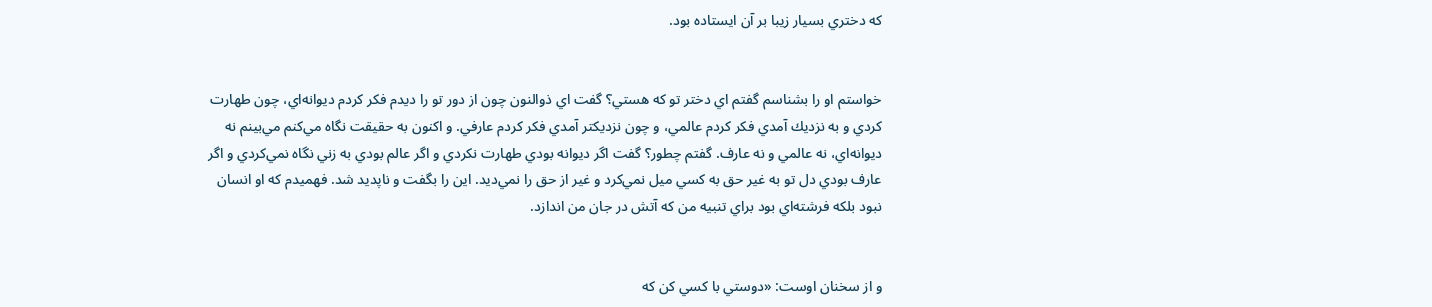كه دختري بسيار زيبا بر آن ايستاده بود.


خواستم او را بشناسم گفتم‌ اي دختر تو كه هستي؟ گفت اي ذوالنون چون از دور تو را ديدم فكر كردم ديوانه‌اي، چون طهارت كردي و به نزديك آمدي فكر كردم عالمي، و چون نزديكتر آمدي فكر كردم عارفي. و اكنون به حقيقت نگاه مي‌كنم مي‌بينم نه ديوانه‌اي، نه عالمي و نه عارف. گفتم چطور؟ گفت اگر ديوانه بودي طهارت نكردي و اگر عالم بودي به زني نگاه نمي‌كردي و اگر عارف بودي دل تو به غير حق به كسي ميل نمي‌كرد و غير از حق را نمي‌ديد. اين را بگفت و ناپديد شد. فهميدم كه او انسان نبود بلكه فرشته‌اي بود براي تنبيه من كه آتش در جان من اندازد.


و از سخنان اوست: «دوستي با كسي كن كه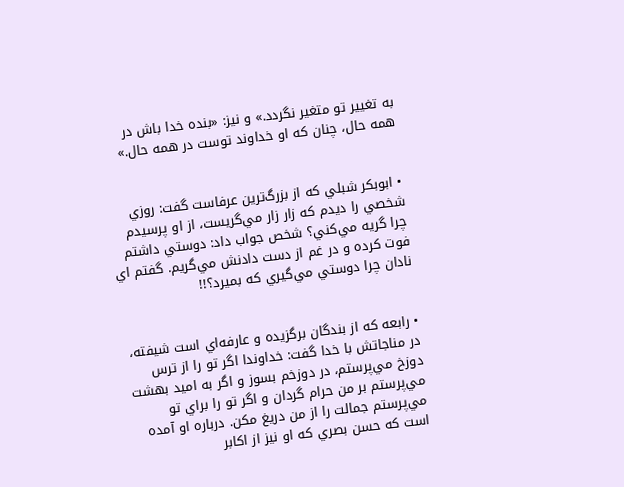به تغيير تو متغير نگردد.» و نيز: «بنده خدا باش در همه حال، چنان كه او خداوند توست در همه حال.»


• ابوبكر شبلي كه از بزرگ‌ترين عرفاست ‌گفت: روزي شخصي را ديدم كه زار زار مي‌گريست، از او پرسيدم چرا گريه مي‌كني؟ شخص جواب داد: دوستي داشتم فوت كرده و در غم از دست دادنش مي‌گريم. گفتم‌ اي نادان چرا دوستي مي‌گيري كه بميرد؟!!


• رابعه كه از بندگان برگزيده و عارفه‌اي است شيفته، در مناجاتش با خدا ‌گفت: خداوندا اگر تو را از ترس دوزخ مي‌پرستم، در دوزخم بسوز و اگر به اميد بهشت مي‌پرستم بر من حرام گردان و اگر تو را براي تو مي‌پرستم جمالت را از من دريغ مكن. درباره او آمده است كه حسن بصري كه او نيز از اكابر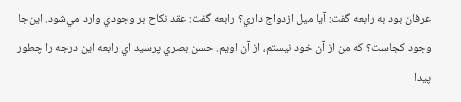عرفان بود به رابعه گفت: آيا ميل ازدواج داري؟ رابعه گفت: عقد نكاح بر وجودي وارد مي‌شود. اين‌جا وجود كجاست؟ كه من از آن خود نيستم، از آن اويم. حسن بصري پرسيد ‌اي رابعه اين درجه را چطور پيدا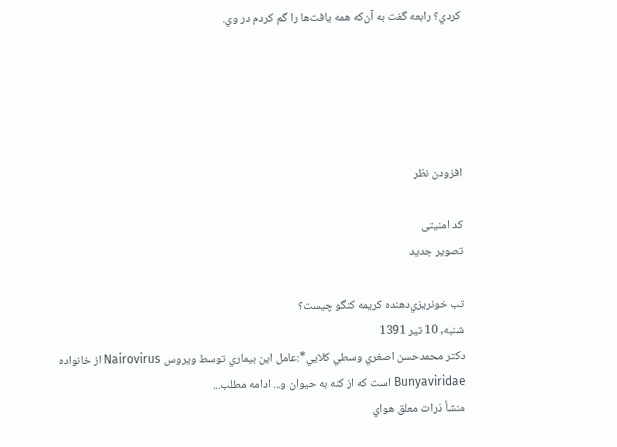كردي؟ رابعه گفت به آن‌كه همه يافت‌ها را گم كردم در وي.





افزودن نظر

کد امنیتی
تصویر جدید

تب خونريزي‌دهنده كريمه كنگو چيست؟
شنبه, 10 تیر 1391
دكتر محمدحسن اصغري وسطي كلايي*:عامل اين بيماري توسط ويروس Nairovirus از خانواده Bunyaviridae است كه از كنه به حيوان و... ادامه مطلب...
منشأ ذرات معلق هواي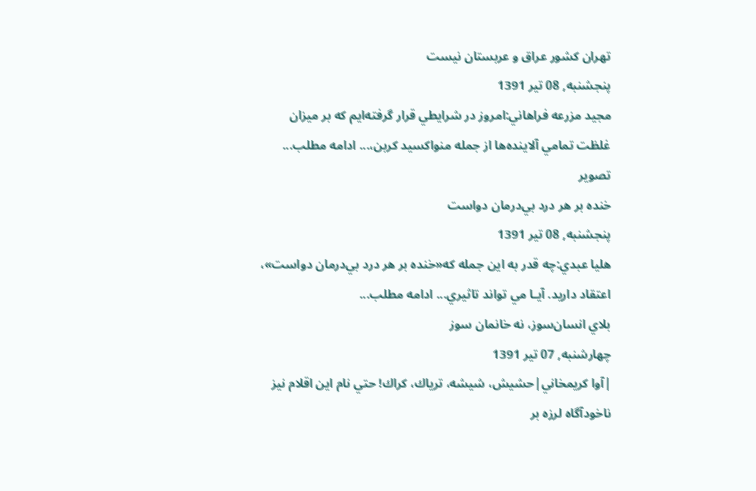تهران كشور عراق و عربستان نيست
پنجشنبه, 08 تیر 1391
مجيد مزرعه فراهاني:امروز در شرايطي قرار گرفته‌ايم كه بر ميزان غلظت تمامي آلاينده‌ها از جمله منواكسيد كربن،... ادامه مطلب...
تصویر
خنده بر هر درد بي‌درمان دواست
پنجشنبه, 08 تیر 1391
هليا عبدي:چه قدر به این جمله كه«خنده بر هر درد بي‌درمان دواست»، اعتقاد دارید. آیـا مي تواند تاثیري... ادامه مطلب...
بلاي انسان‌سوز، نه خانمان سوز
چهارشنبه, 07 تیر 1391
|آوا كريمخاني|حشيش، شيشه، ترياك، كراك! حتي نام اين اقلام نيز ناخودآگاه لرزه بر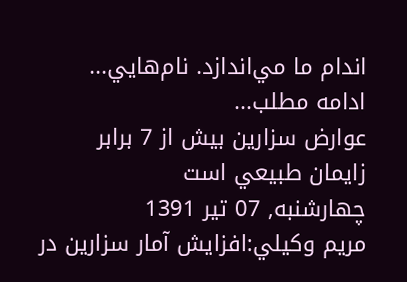اندام ما مي‌اندازد. نام‌هايي... ادامه مطلب...
عوارض سزارين بيش از 7 برابر زايمان طبيعي است
چهارشنبه, 07 تیر 1391
مريم وكيلي:افزايش آمار سزارين در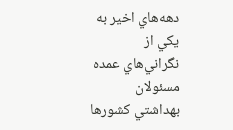دهه‌هاي اخير به يكي از نگراني‌هاي عمده مسئولان بهداشتي كشورها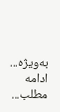به‌ويژه... ادامه مطلب...